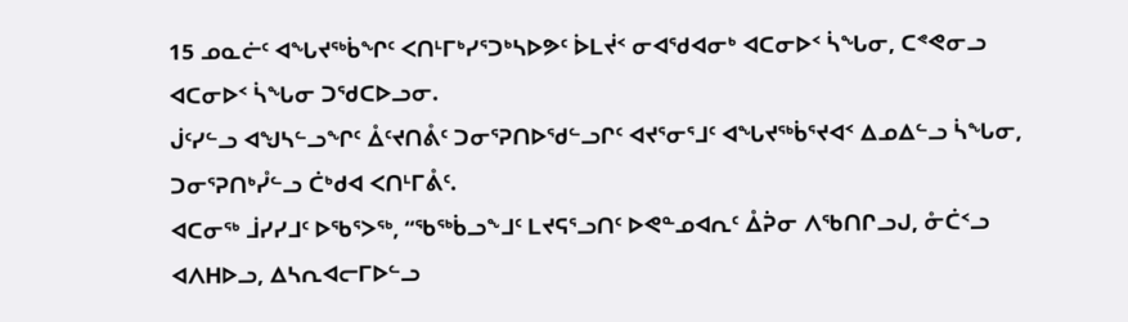15 ᓄᓇᓖᑦ ᐊᖓᔪᖅᑳᖏᑦ ᐸᑎᒻᒥᒃᓯᕐᑐᒃᓴᐅᕗᑦ ᐆᒪᔫᑉ ᓂᐊᖁᐊᓂᒃ ᐊᑕᓂᐅᑉ ᓵᖓᓂ, ᑕᕝᕙᓂᓗ ᐊᑕᓂᐅᑉ ᓵᖓᓂ ᑐᖁᑕᐅᓗᓂ.
ᒎᑦᓯᓪᓗ ᐊᖑᓴᓪᓗᖏᑦ ᐂᑦᔪᑎᕔᑦ ᑐᓂᕐᕈᑎᐅᖁᓪᓗᒋᑦ ᐊᔪᕐᓂᕐᒧᑦ ᐊᖓᔪᖅᑳᕐᔪᐊᑉ ᐃᓄᐃᓪᓗ ᓵᖓᓂ, ᑐᓂᕐᕈᑎᒃᓮᓪᓗ ᑖᒃᑯᐊ ᐸᑎᒻᒥᕔᑦ.
ᐊᑕᓂᖅ ᒨᓯᓯᒧᑦ ᐅᖃᕐᐳᖅ, “ᖃᖅᑳᓗᖕᒧᑦ ᒪᔪᕋᕐᓗᑎᑦ ᐅᕙᓐᓄᐊᕆᑦ ᐂᕉᓂ ᐱᖃᑎᒋᓗᒍ, ᓁᑖᑉᓗ ᐊᐱᕼᐅᓗ, ᐃᓴᕆᐊᓕᒥᐅᓪᓗ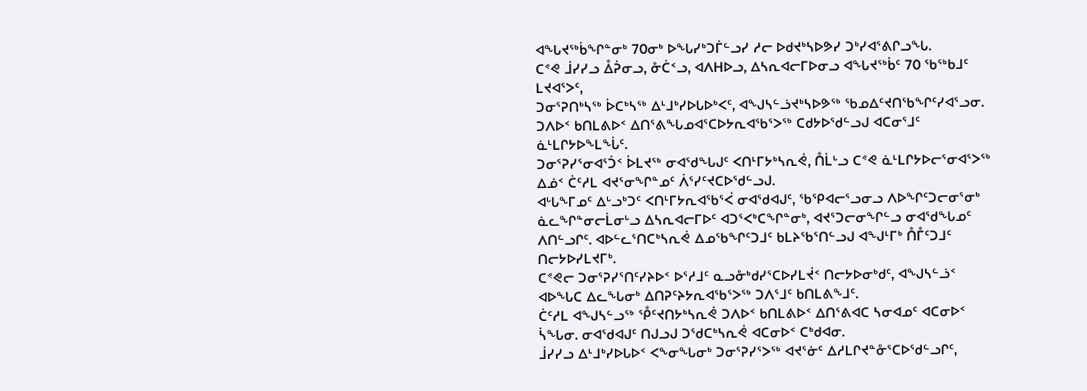ᐊᖓᔪᖅᑳᖏᓐᓂᒃ 70ᓂᒃ ᐅᖓᓯᒃᑐᒦᓪᓗᓯ ᓱᓕ ᐅᑯᔪᒃᓴᐅᕗᓯ ᑐᒃᓯᐊᕐᕕᒋᓗᖓ.
ᑕᕝᕙ ᒨᓯᓯᓗ ᐂᕉᓂᓗ, ᓁᑖᑉᓗ, ᐊᐱᕼᐅᓗ, ᐃᓴᕆᐊᓕᒥᐅᓂᓗ ᐊᖓᔪᖅᑳᑦ 70 ᖃᖅᑲᒧᑦ ᒪᔪᐊᕐᐳᑦ,
ᑐᓂᕐᕈᑎᒃᓴᖅ ᐆᑕᒃᓴᖅ ᐃᒻᒧᒃᓯᐅᒐᐅᒃᐸᑦ, ᐊᖑᓴᓪᓘᔪᒃᓴᐅᕗᖅ ᖃᓄᐃᑦᔪᑎᖃᖏᑦᓯᐊᕐᓗᓂ. ᑐᐱᐅᑉ ᑲᑎᒪᕕᐅᑉ ᐃᑎᕐᕕᖓᓄᐊᕐᑕᐅᔭᕆᐊᖃᕐᐳᖅ ᑕᑯᔭᐅᖁᓪᓗᒍ ᐊᑕᓂᕐᒧᑦ ᓈᒻᒪᒋᔭᐅᖕᒪᖔᑦ.
ᑐᓂᕐᕈᓯᕐᓂᐊᕐᑑᑉ ᐆᒪᔪᖅ ᓂᐊᖁᖓᒍᑦ ᐸᑎᒻᒥᔭᒃᓴᕆᕚ, ᑍᒫᒡᓗ ᑕᕝᕙ ᓈᒻᒪᒋᔭᐅᓕᕐᓂᐊᕐᐳᖅ ᐃᓅᑉ ᑖᑦᓱᒪ ᐊᔪᕐᓂᖏᓐᓄᑦ ᐲᕐᓯᑦᔪᑕᐅᖁᓪᓗᒍ.
ᐊᒡᒐᖕᒥᓄᑦ ᐃᒡᓗᒃᑐᑦ ᐸᑎᒻᒥᔭᕆᐊᖃᕐᐹ ᓂᐊᖁᐊᒍᑦ, ᖃᕿᐊᓕᕐᓗᓂᓗ ᐱᐅᖏᑦᑐᓕᓂᕐᓂᒃ ᓈᓚᖏᓐᓂᓕᒫᓂᒡᓗ ᐃᓴᕆᐊᓕᒥᐅᑦ ᐊᑐᕐᐸᒃᑕᖏᓐᓂᒃ, ᐊᔪᕐᑐᓕᓂᖏᓪᓗ ᓂᐊᖁᖓᓄᑦ ᐱᑎᓪᓗᒋᑦ. ᐊᐅᓪᓚᕐᑎᑕᒃᓴᕆᕚ ᐃᓄᖃᖏᑦᑐᒧᑦ ᑲᒪᔨᖃᕐᑎᓪᓗᒍ ᐊᖑᒻᒥᒃ ᑍᒤᑦᑐᒧᑦ ᑎᓕᔭᐅᓯᒪᔪᒥᒃ.
ᑕᕝᕙᓕ ᑐᓂᕐᕈᓯᕐᑎᑦᓯᔨᐅᑉ ᐅᕐᓱᒧᑦ ᓇᓗᓁᒃᑯᓯᕐᑕᐅᓯᒪᔫᑉ ᑎᓕᔭᐅᓂᒃᑯᑦ, ᐊᖑᓴᓪᓘᑉ ᐊᐅᖓᑕ ᐃᓚᖓᓂᒃ ᐃᑎᕈᑦᔨᔭᕆᐊᖃᕐᐳᖅ ᑐᐱᕐᒧᑦ ᑲᑎᒪᕕᖕᒧᑦ.
ᑖᑦᓱᒪ ᐊᖑᓴᓪᓗᖅ ᕾᑦᔪᑎᔭᒃᓴᕆᕚ ᑐᐱᐅᑉ ᑲᑎᒪᕕᐅᑉ ᐃᑎᕐᕕᐊᑕ ᓴᓂᐊᓄᑦ ᐊᑕᓂᐅᑉ ᓵᖓᓂ. ᓂᐊᖁᐊᒍᑦ ᑎᒍᓗᒍ ᑐᖁᑕᒃᓴᕆᕚ ᐊᑕᓂᐅᑉ ᑕᒃᑯᐊᓂ.
ᒨᓯᓯᓗ ᐃᒻᒧᒃᓯᐅᒐᐅᑉ ᐸᖕᓂᖓᓂᒃ ᑐᓂᕐᕈᓯᕐᐳᖅ ᐊᔪᕐᓃᑦ ᐃᓱᒪᒋᔪᓐᓁᕐᑕᐅᖁᓪᓗᒋᑦ,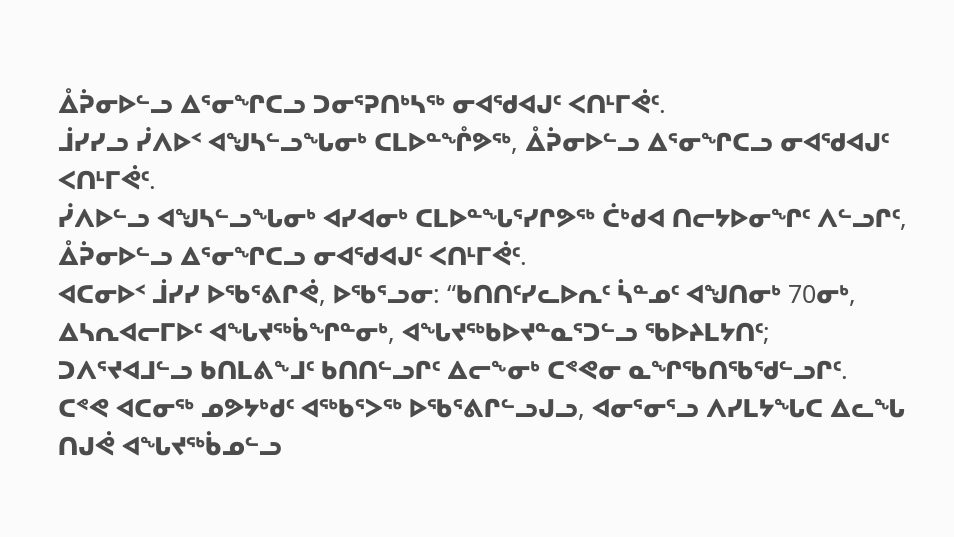ᐂᕉᓂᐅᓪᓗ ᐃᕐᓂᖏᑕᓗ ᑐᓂᕐᕈᑎᒃᓴᖅ ᓂᐊᖁᐊᒍᑦ ᐸᑎᒻᒥᕚᑦ.
ᒨᓯᓯᓗ ᓰᐱᐅᑉ ᐊᖑᓴᓪᓗᖓᓂᒃ ᑕᒪᐅᓐᖎᕗᖅ, ᐂᕉᓂᐅᓪᓗ ᐃᕐᓂᖏᑕᓗ ᓂᐊᖁᐊᒍᑦ ᐸᑎᒻᒥᕚᑦ.
ᓰᐱᐅᓪᓗ ᐊᖑᓴᓪᓗᖓᓂᒃ ᐊᓯᐊᓂᒃ ᑕᒪᐅᓐᖓᕐᓯᒋᕗᖅ ᑖᒃᑯᐊ ᑎᓕᔭᐅᓂᖏᑦ ᐱᓪᓗᒋᑦ, ᐂᕉᓂᐅᓪᓗ ᐃᕐᓂᖏᑕᓗ ᓂᐊᖁᐊᒍᑦ ᐸᑎᒻᒥᕚᑦ.
ᐊᑕᓂᐅᑉ ᒨᓯᓯ ᐅᖃᕐᕕᒋᕚ, ᐅᖃᕐᓗᓂ: “ᑲᑎᑎᑦᓯᓚᐅᕆᑦ ᓵᓐᓄᑦ ᐊᖑᑎᓂᒃ 70ᓂᒃ, ᐃᓴᕆᐊᓕᒥᐅᑦ ᐊᖓᔪᖅᑳᖏᓐᓂᒃ, ᐊᖓᔪᖅᑲᐅᔪᓐᓇᕐᑐᓪᓗ ᖃᐅᔨᒪᔭᑎᑦ; ᑐᐱᕐᔪᐊᒧᓪᓗ ᑲᑎᒪᕕᖕᒧᑦ ᑲᑎᑎᓪᓗᒋᑦ ᐃᓕᖕᓂᒃ ᑕᕝᕙᓂ ᓇᖏᖃᑎᖃᖁᓪᓗᒋᑦ.
ᑕᕝᕙ ᐊᑕᓂᖅ ᓄᕗᔭᒃᑯᑦ ᐊᖅᑲᕐᐳᖅ ᐅᖃᕐᕕᒋᓪᓗᒍᓗ, ᐊᓂᕐᓂᕐᓗ ᐱᓯᒪᔭᖓᑕ ᐃᓚᖓ ᑎᒍᕚ ᐊᖓᔪᖅᑳᓄᓪᓗ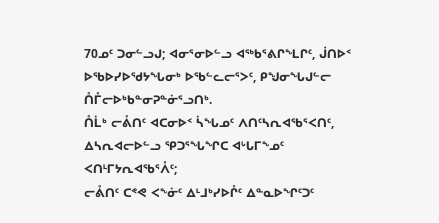70ᓄᑦ ᑐᓂᓪᓗᒍ; ᐊᓂᕐᓂᐅᓪᓗ ᐊᖅᑲᕐᕕᒋᖕᒪᒋᑦ, ᒎᑎᐅᑉ ᐅᖃᐅᓯᐅᖁᔭᖓᓂᒃ ᐅᖃᓪᓚᓕᕐᐳᑦ, ᑭᖑᓂᖓᒍᓪᓕ ᑍᒤᓕᐅᒃᑲᓐᓂᕈᓐᓃᕐᓗᑎᒃ.
ᑍᒫᒃ ᓕᕔᑎᑦ ᐊᑕᓂᐅᑉ ᓵᖓᓄᑦ ᐱᑎᑦᓴᕆᐊᖃᕐᐸᑎᑦ, ᐃᓴᕆᐊᓕᐅᓪᓗ ᕿᑐᕐᖓᖏᑕ ᐊᒡᒐᒥᖕᓄᑦ ᐸᑎᒻᒥᔭᕆᐊᖃᕐᐰᑦ;
ᓕᕔᑎᑦ ᑕᕝᕙ ᐸᖕᓃᑦ ᐃᒻᒧᒃᓯᐅᒊᑦ ᐃᓐᓇᐅᖏᑦᑐᑦ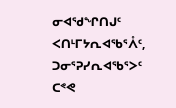ᓂᐊᖁᖏᑎᒍᑦ ᐸᑎᒻᒥᔭᕆᐊᖃᕐᐰᑦ, ᑐᓂᕐᕈᓯᕆᐊᖃᕐᐳᑦ ᑕᕝᕙ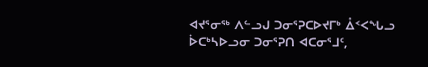ᐊᔪᕐᓂᖅ ᐱᓪᓗᒍ ᑐᓂᕐᕈᑕᐅᔪᒥᒃ ᐂᑉᐸᖓᓗ ᐆᑕᒃᓴᐅᓗᓂ ᑐᓂᕐᕈᑎ ᐊᑕᓂᕐᒧᑦ,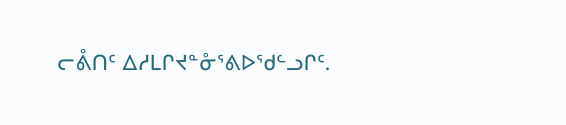ᓕᕔᑎᑦ ᐃᓱᒪᒋᔪᓐᓁᕐᕕᐅᖁᓪᓗᒋᑦ.